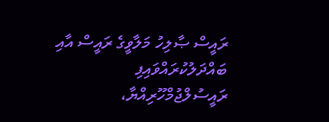ރައީސް ޞާލިހު މަލާވީގެ ރައީސް އާއި ބައްދަލުކުރައްވައިފި
ރައީސުލްޖުމްހޫރިއްޔާ،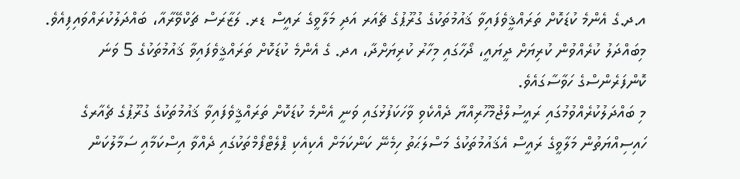އ.ދ.ގެ އެންމެ ކުޑަކޮށް ތަރައްޤީވެފައިވާ ޤައުމުތަކުގެ ގުރޫޕުގެ ޗެއަރ އަދި މަލާވީގެ ރައީސް ޑރ. ލަޒާރަސް ޗަކްވޭރާއާ، ބައްދަލުކުރައްވައިފިއެވެ.
މިބައްދަލު ކުރެއްވުން ކުރިޔަށް ދީޔައީ، ދޯހާގައި މިހާރު ކުރިޔަށްދާ، އދ. ގެ އެންމެ ކުޑަކޮށް ތަރައްޤީވެފައިވާ ޤައުމުތަކުގެ 5 ވަނަ ކޮންފަރެންސްގެ ހަވާސާގައެވެ.
މި ބައްދަލުކުރެއްވުމުގައި ރައީސުލްޖުމްހޫރިއްޔާ ދެއްކެވި ވާހަކަފުޅުގައި ވަނީ އެންމެ ކުޑަކޮށް ތަރައްޤީވެފައިވާ ޤައުމުތަކުގެ ގުރޫޕުގެ ޗެއާރގެ ހައިސިއްޔަތުން މަލާވީގެ ރައީސް އެޤައުމުތަކުގެ މަސްލަޙަތު ހިމެނޭ ކަންކަމަށް އެކިއެކި ޕްލެޓްފޯމްތަކުގައި ދެއްވާ އިސްކަމާއި ސަމާލުކަން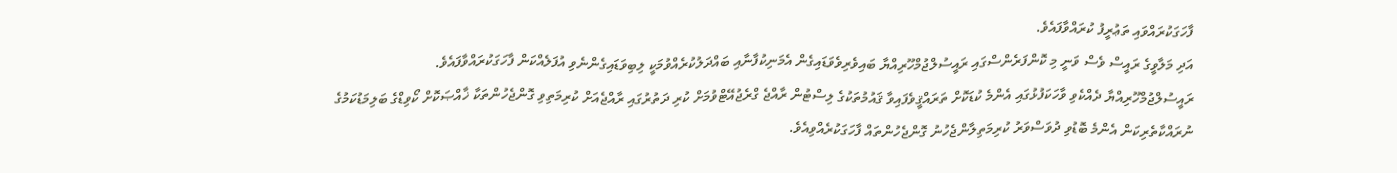ފާހަގަކުރައްވައި ތަޢުރީފު ކުރައްވާފައެވެ.
އަދި މަލާވީގެ ރައީސް ވެސް ވަނީ މި ކޮންފަރެންސްގައި ރައީސުލްޖުމްހޫރިއްޔާ ބައިވެރިވެވަޑައިގެން އެމަނިކުފާނާއި ބައްދަލުކުރެއްވުމަކީ ލިބިވަޑައިގެންނެވި އުފަލެއްކަން ފާހަގަކުރައްވާފައެވެ.
ރައީސުލްޖުމްހޫރިއްޔާ ދެއްކެވި ވާހަކަފުޅުގައި އެންމެ ކުޑަކޮށް ތަރައްޤީވެފައިވާ ޤައުމުތަކުގެ ލިސްޓުން ރާއްޖެ ގްރެޖުއޭޓްވުމަށް ކުރި ދަތުރުގައި ރާއްޖެއަށް ކުރިމަތިވި ގޮންޖެހުންތަކާ ޚާއްޞަކޮށް ކޯވިޑްގެ ބަލިމަޑުކަމުގެ ނުރައްކާތެރިކަން އެންމެ ބޮޑުވި ދުވަސްވަރު ކުރިމަތިލާންޖެހުނު ގޮންޖެހުންތައް ފާހަގަކުރެއްވިއެވެ.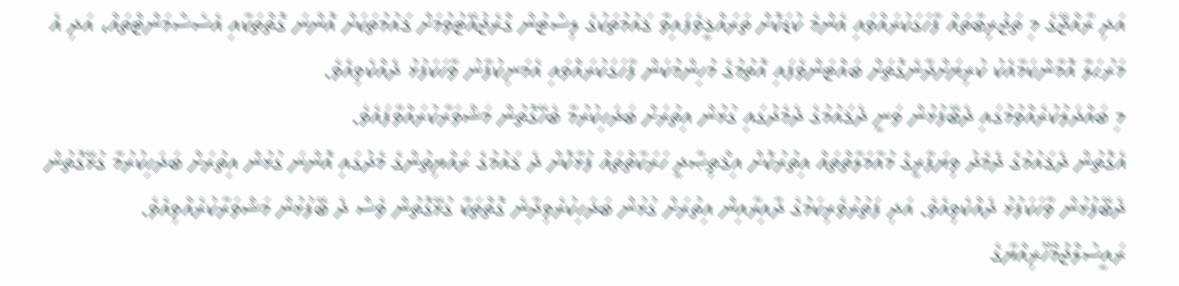އަދި ރާއްޖޭގެ މި ތަޖުރިބާތައް ފާހަގަކުރައްވައި އެންމެ ކުޑަކޮށް ތަރައްޤީވެފައިވާ ޤައުމުތަކުގެ ލިސްޓުން ގްރެޖުއޭޓުވުމަށް ޤައުމުތަކަށް އޮންނަ ގޮތްތަކާއި އެސެސްމަންޓްތައް، އަދި އެ މަރުޙަލާ އޮމާންކަމާއެކު ކުރިޔަށްދާނެގޮތަށް ބައްޓަންވެފައި އޮތުމުގެ މުހިންމުކަން ފާހަގަކުރައްވައި އެމަނިކުފާނު ވާހަކަފުޅު ދެއްކެވިއެވެ.
މި ބައްދަލުކުރެއްވުމުގައި ދެބޭފުޅުން ވަނީ ދެޤައުމުގެ ދެމެދުގައި ގުޅުން އިތުރަށް ބަދަހިކުރުމާ ބެހޭގޮތުން މަޝްވަރާކުރައްވާފައެވެ.
އެގޮތުން ދެޤައުމުގެ ދެމެދު ވިޔަފާރީގެ މުއާމަލާތްތައް އިތުރުކޮށް އިޤްތިޞާދީ ހަރަކާތްތައް ފުޅާކޮށް ދެ ޤައުމުގެ ރައްޔިތުންގެ މެދުގައި އޮންނަ ގުޅުން އިތުރަށް ބަދަހިކުރުމާ ގުޅޭގޮތުން ދެބޭފުޅުން ވާހަކަފުޅު ދެއްކެވިއެވެ. އަދި ފަތުރުވެރިކަމުގެ ދާއިރާއިން އިތުރަށް ގުޅުން ބަދަހިކުރެވިދާނެ ގޮތްތަކާ ގުޅޭގޮތުން ވެސް ދެ ބޭފުޅުން މަޝްވަރާކުރެއްވިއެވެ.
ރައީސުލްޖުމްހޫރިއްޔާގެ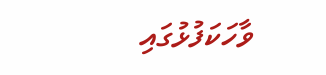ވާހަކަފުޅުގައި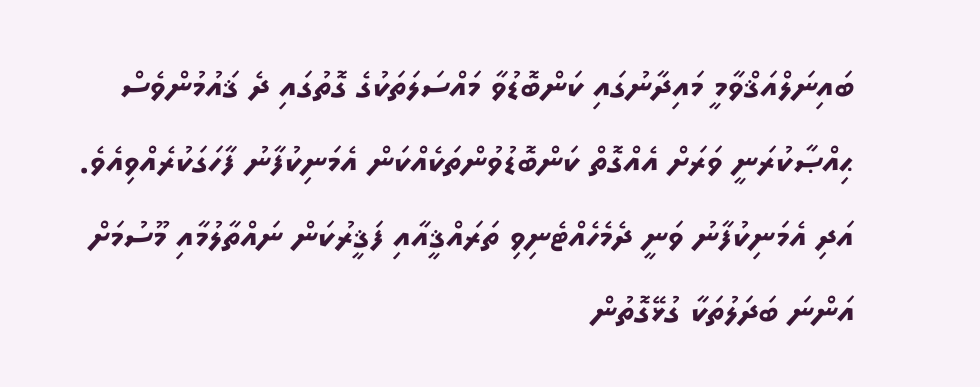ބައިނަލްއަޤްވާމީ މައިދާނުގައި ކަންބޮޑުވާ މައްސަލަތަކުގެ ގޮތުގައި ދެ ޤައުމުންވެސް ޙިއްޞާކުރަނީ ވަރަށް އެއްގޮތް ކަންބޮޑުވުންތަކެއްކަން އެމަނިކުފާނު ފާހަގަކުރެއްވިއެވެ.
އަދި އެމަނިކުފާނު ވަނީ ދެމެހެއްޓެނިވި ތަރައްޤީއާއި ފަޤީރުކަން ނައްތާލުމާއި މޫސުމަށް އަންނަ ބަދަލުތަކާ ގުޅޭގޮތުން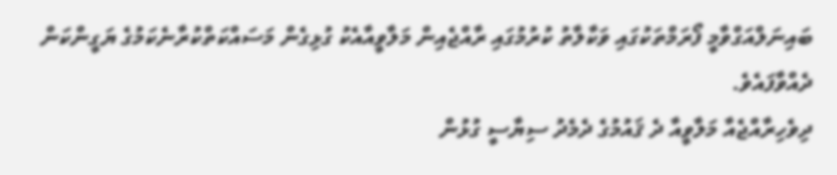ބައިނަލްއަގްވާމީ ފޯރަމްތަކުގައި ވަކާލާތު ކުރުމުގައި ރާއްޖެއިން މަލާވީއާއެކު ގުޅިގެން މަސައްކަތްކުރާނެކަމުގެ ޔަގީންކަން ދެއްވާފައެވެ.
ދިވެހިރާއްޖެއާ މަލާވީއާ ދެ ޤައުމުގެ ދެމެދު ސިޔާސީ ގުޅުން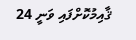ޤާއިމުކޮށްފައި ވަނީ 24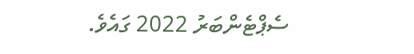ސެޕްޓެންބަރު 2022 ގައެވެ.